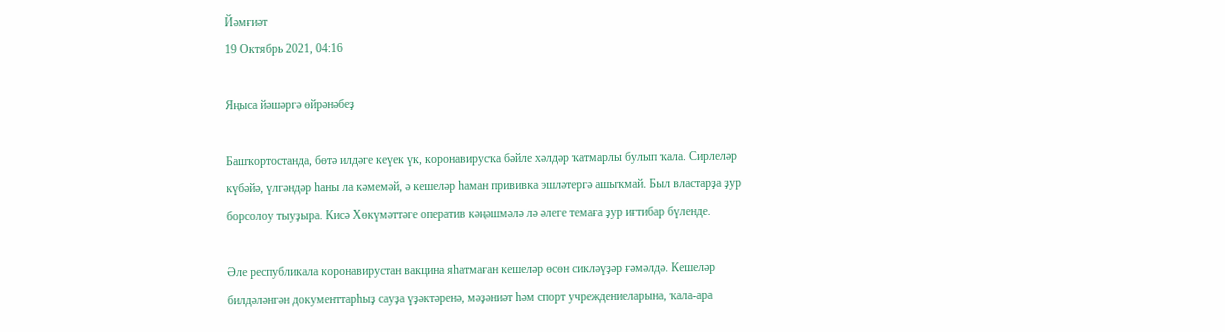Йәмғиәт
19 Октябрь 2021, 04:16

Яңыса йәшәргә өйрәнәбеҙ

Башҡортостанда, бөтә илдәге кеүек үк, коронавирусҡа бәйле хәлдәр ҡатмарлы булып ҡала. Сирлеләр күбәйә, үлгәндәр һаны ла кәмемәй, ә кешеләр һаман прививка эшләтергә ашыҡмай. Был властарҙа ҙур борсолоу тыуҙыра. Кисә Хөкүмәттәге оператив кәңәшмәлә лә әлеге темаға ҙур иғтибар бүленде.

Әле республикала коронавирустан вакцина яһатмаған кешеләр өсөн сикләүҙәр ғәмәлдә. Кешеләр билдәләнгән документтарһыҙ сауҙа үҙәктәренә, мәҙәниәт һәм спорт учреждениеларына, ҡала-ара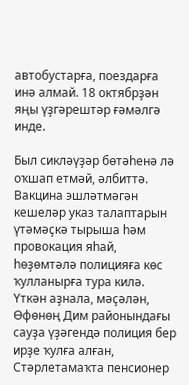автобустарға, поездарға инә алмай. 18 октябрҙән яңы үҙгәрештәр ғәмәлгә инде.

Был сикләүҙәр бөтәһенә лә оҡшап етмәй, әлбиттә. Вакцина эшләтмәгән кешеләр указ талаптарын үтәмәҫкә тырыша һәм провокация яһай, һөҙөмтәлә полицияға көс ҡулланырға тура килә. Үткән аҙнала, мәҫәлән, Өфөнөң Дим районындағы сауҙа үҙәгендә полиция бер ирҙе ҡулға алған, Стәрлетамаҡта пенсионер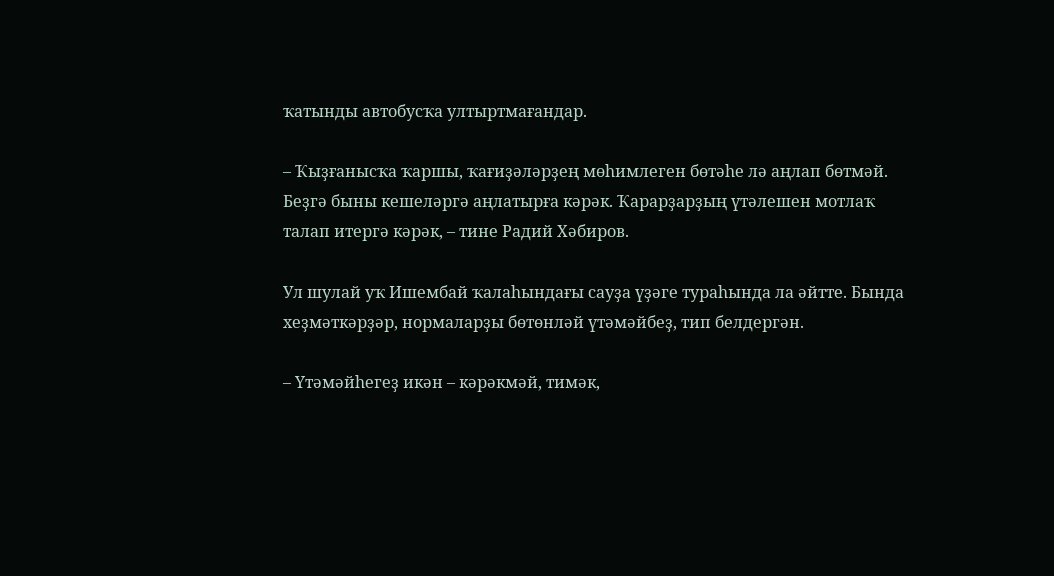ҡатынды автобусҡа ултыртмағандар.

– Ҡыҙғанысҡа ҡаршы, ҡағиҙәләрҙең мөһимлеген бөтәһе лә аңлап бөтмәй. Беҙгә быны кешеләргә аңлатырға кәрәк. Ҡарарҙарҙың үтәлешен мотлаҡ талап итергә кәрәк, – тине Радий Хәбиров.

Ул шулай уҡ Ишембай ҡалаһындағы сауҙа үҙәге тураһында ла әйтте. Бында хеҙмәткәрҙәр, нормаларҙы бөтөнләй үтәмәйбеҙ, тип белдергән.

– Үтәмәйһегеҙ икән – кәрәкмәй, тимәк,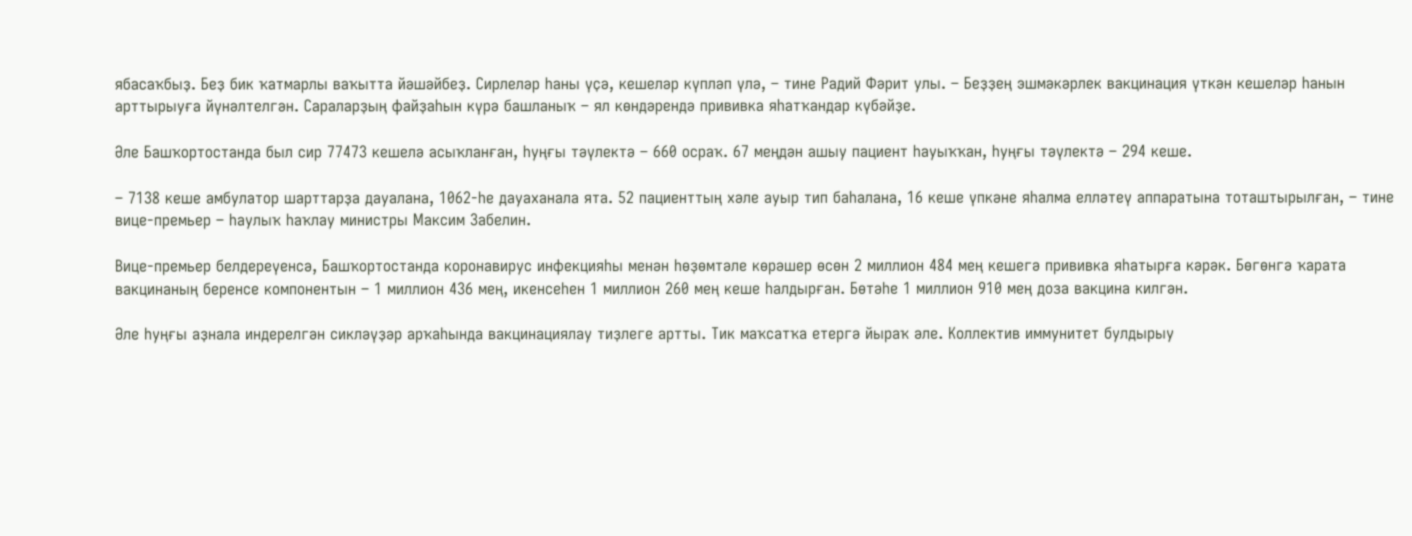ябасаҡбыҙ. Беҙ бик ҡатмарлы ваҡытта йәшәйбеҙ. Сирлеләр һаны үҫә, кешеләр күпләп үлә, – тине Радий Фәрит улы. – Беҙҙең эшмәкәрлек вакцинация үткән кешеләр һанын арттырыуға йүнәлтелгән. Сараларҙың файҙаһын күрә башланыҡ – ял көндәрендә прививка яһатҡандар күбәйҙе.

Әле Башҡортостанда был сир 77473 кешелә асыҡланған, һуңғы тәүлектә – 660 осраҡ. 67 меңдән ашыу пациент һауыҡҡан, һуңғы тәүлектә – 294 кеше.

– 7138 кеше амбулатор шарттарҙа дауалана, 1062-һе дауаханала ята. 52 пациенттың хәле ауыр тип баһалана, 16 кеше үпкәне яһалма елләтеү аппаратына тоташтырылған, – тине вице-премьер – һаулыҡ һаҡлау министры Максим Забелин.

Вице-премьер белдереүенсә, Башҡортостанда коронавирус инфекцияһы менән һөҙөмтәле көрәшер өсөн 2 миллион 484 мең кешегә прививка яһатырға кәрәк. Бөгөнгә ҡарата вакцинаның беренсе компонентын – 1 миллион 436 мең, икенсеһен 1 миллион 260 мең кеше һалдырған. Бөтәһе 1 миллион 910 мең доза вакцина килгән.

Әле һуңғы аҙнала индерелгән сикләүҙәр арҡаһында вакцинациялау тиҙлеге артты. Тик маҡсатҡа етергә йыраҡ әле. Коллектив иммунитет булдырыу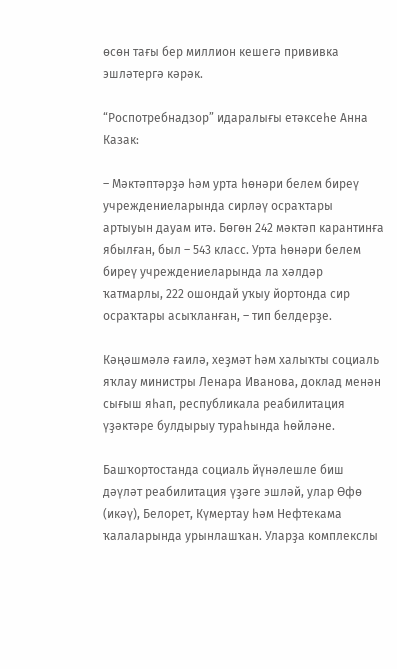өсөн тағы бер миллион кешегә прививка эшләтергә кәрәк.

“Роспотребнадзор” идаралығы етәксеһе Анна Казак:

– Мәктәптәрҙә һәм урта һөнәри белем биреү учреждениеларында сирләү осраҡтары артыуын дауам итә. Бөгөн 242 мәктәп карантинға ябылған, был – 543 класс. Урта һөнәри белем биреү учреждениеларында ла хәлдәр ҡатмарлы, 222 ошондай уҡыу йортонда сир осраҡтары асыҡланған, – тип белдерҙе.

Кәңәшмәлә ғаилә, хеҙмәт һәм халыҡты социаль яҡлау министры Ленара Иванова, доклад менән сығыш яһап, республикала реабилитация үҙәктәре булдырыу тураһында һөйләне.

Башҡортостанда социаль йүнәлешле биш дәүләт реабилитация үҙәге эшләй, улар Өфө (икәү), Белорет, Күмертау һәм Нефтекама ҡалаларында урынлашҡан. Уларҙа комплекслы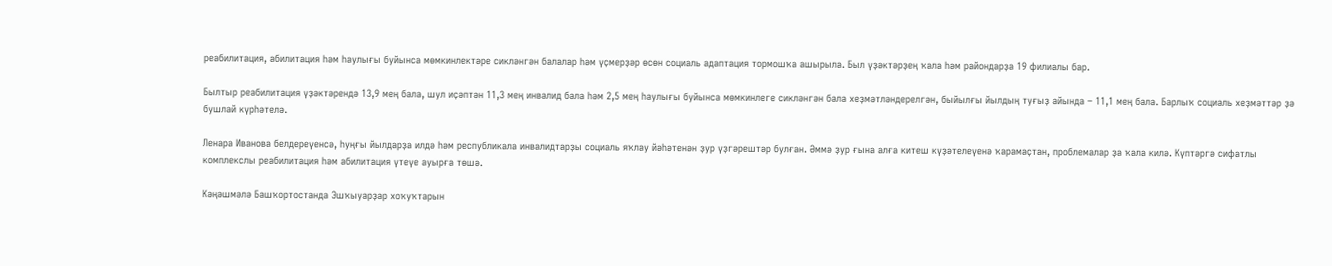реабилитация, абилитация һәм һаулығы буйынса мөмкинлектәре сикләнгән балалар һәм үҫмерҙәр өсөн социаль адаптация тормошҡа ашырыла. Был үҙәктәрҙең ҡала һәм райондарҙа 19 филиалы бар.

Былтыр реабилитация үҙәктәрендә 13,9 мең бала, шул иҫәптән 11,3 мең инвалид бала һәм 2,5 мең һаулығы буйынса мөмкинлеге сикләнгән бала хеҙмәтләндерелгән, быйылғы йылдың туғыҙ айында – 11,1 мең бала. Барлыҡ социаль хеҙмәттәр ҙә бушлай күрһәтелә.

Ленара Иванова белдереүенсә, һуңғы йылдарҙа илдә һәм республикала инвалидтарҙы социаль яҡлау йәһәтенән ҙур үҙгәрештәр булған. Әммә ҙур ғына алға китеш күҙәтелеүенә ҡарамаҫтан, проблемалар ҙа ҡала килә. Күптәргә сифатлы комплекслы реабилитация һәм абилитация үтеүе ауырға төшә.

Кәңәшмәлә Башҡортостанда Эшҡыуарҙар хоҡуҡтарын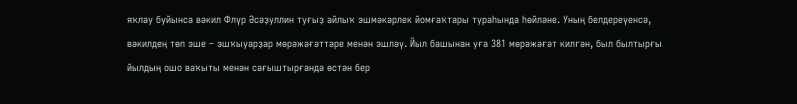яҡлау буйынса вәкил Флүр Әсәҙуллин туғыҙ айлыҡ эшмәкәрлек йомғаҡтары тураһында һөйләне. Уның белдереүенсә, вәкилдең төп эше – эшҡыуарҙар мөрәжәғәттәре менән эшләү. Йыл башынан уға 381 мөрәжәғәт килгән, был былтырғы йылдың ошо ваҡыты менән сағыштырғанда өстән бер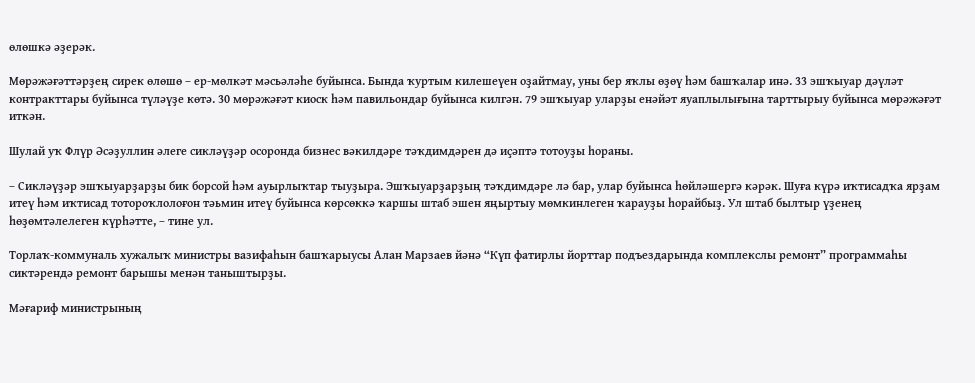өлөшкә әҙерәк.

Мөрәжәғәттәрҙең сирек өлөшө – ер-мөлкәт мәсьәләһе буйынса. Бында ҡуртым килешеүен оҙайтмау, уны бер яҡлы өҙөү һәм башҡалар инә. 33 эшҡыуар дәүләт контракттары буйынса түләүҙе көтә. 30 мөрәжәғәт киоск һәм павильондар буйынса килгән. 79 эшҡыуар уларҙы енәйәт яуаплылығына тарттырыу буйынса мөрәжәғәт иткән.

Шулай уҡ Флүр Әсәҙуллин әлеге сикләүҙәр осоронда бизнес вәкилдәре тәҡдимдәрен дә иҫәптә тотоуҙы һораны.

– Сикләүҙәр эшҡыуарҙарҙы бик борсой һәм ауырлыҡтар тыуҙыра. Эшҡыуарҙарҙың тәҡдимдәре лә бар, улар буйынса һөйләшергә кәрәк. Шуға күрә иҡтисадҡа ярҙам итеү һәм иҡтисад тотороҡлолоғон тәьмин итеү буйынса көрсөккә ҡаршы штаб эшен яңыртыу мөмкинлеген ҡарауҙы һорайбыҙ. Ул штаб былтыр үҙенең һөҙөмтәлелеген күрһәтте, – тине ул.

Торлаҡ-коммуналь хужалыҡ министры вазифаһын башҡарыусы Алан Марзаев йәнә “Күп фатирлы йорттар подъездарында комплекслы ремонт” программаһы сиктәрендә ремонт барышы менән таныштырҙы.

Мәғариф министрының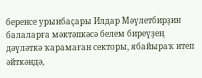беренсе урынбаҫары Илдар Мәүлетбирҙин балаларға мәктәпкәсә белем биреүҙең дәүләткә ҡарамаған секторы, ябайыраҡ итеп әйткәндә,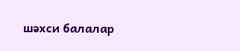шәхси балалар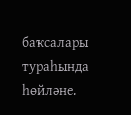баҡсалары тураһында һөйләне.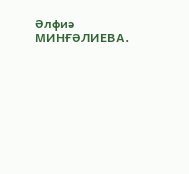Әлфиә МИНҒӘЛИЕВА.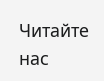Читайте нас